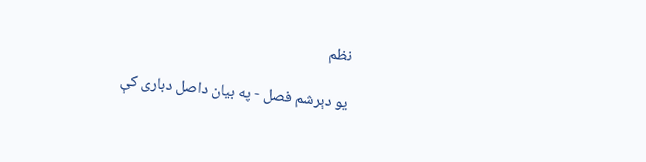نظم

يو دېرشم فصل - په بيان داصل دباری کې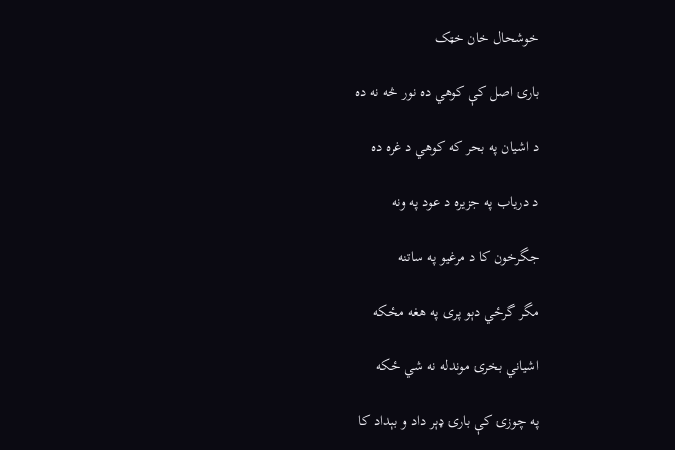خوشحال خان خټک

بارۍ اصل کې کوهي ده نور څه نه ده

د اشيان په بحر که کوهي د غره ده

د درياب په جزيره د عود په ونه

جگرخون کا د مرغيو په ساتنه

مگر گرځي دېو پری په هغه مځکه

اشياني بخرۍ موندله نه شي ځکه

په چوزۍ کې بارۍ ډېر داد و بېداد کا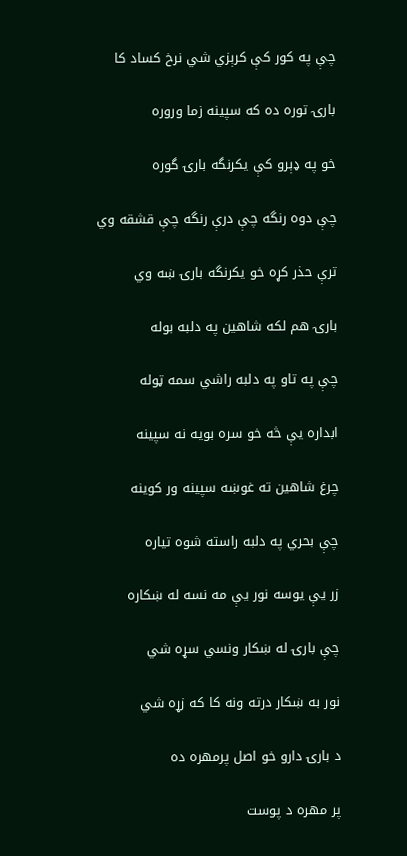چې په کور کې کرېزي شي نرخ کساد کا

بارۍ توره ده که سپينه زما وروره

خو په ډېرو کې يکرنگه بارۍ گوره

چې دوه رنگه چې درې رنگه چې قشقه وي

ترې حذر کړه خو يکرنگه بارۍ ښه وي

بارۍ هم لکه شاهين په دلبه بوله

چې په تاو په دلبه راشي سمه ټوله

ابداره يې څه خو سره بويه نه سپينه

چرغ شاهين ته غوښه سپينه ور کوينه

چې بحري په دلبه راسته شوه تياره

زر يې يوسه نور يې مه نسه له ښکاره

چې بارۍ له ښکار ونسي سړه شي

نور به ښکار درته ونه کا که زړه شي

د بارۍ دارو خو اصل پرمهره ده

پر مهره د پوست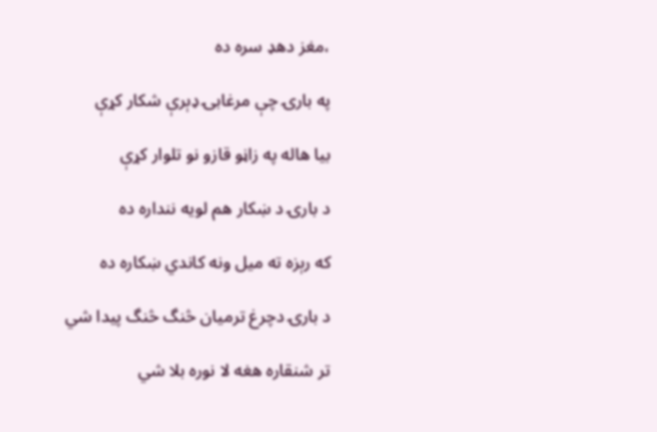،مغز دهډ سره ده

په بارۍ چې مرغابۍ ډېرې شکار کړې

بيا هاله په زاڼو قازو نو تلوار کړې

د بارۍ د ښکار هم لويه ننداره ده

که رېزه ته ميل ونه کاندي ښکاره ده

د بارۍ دچرغ ترميان څنگ څنگ پيدا شي

تر شنقاره هغه لا نوره بلا شي